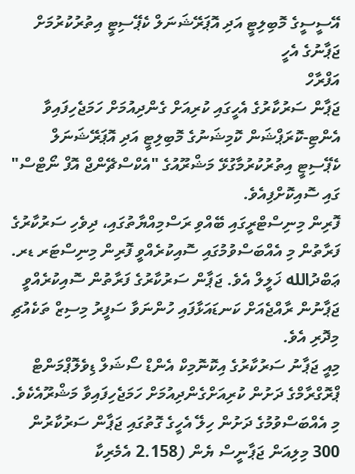އޭސީސީގެ މޮބިލިޓީ އަދި އޮޕަރޭޝަނަލް ކެޕޭސިޓީ އިތުރުކުރުމަށް ޖަޕާނުގެ އެހީ
އަފްރާހް
ޖަޕާން ސަރުކާރުގެ އެހީގައި ކުރިއަށް ގެންދިއުމަށް ހަމަޖެހިފައިވާ އެންޓި-ކޮރަޕްޝަން ކޮމިޝަނުގެ މޮބިލިޓީ އަދި އޮޕަރޭޝަނަލް ކެޕޭސިޓީ އިތުރުކުރުމާގުޅޭ މަޝްރޫއުގެ "އެކްސްޗޭންޖް އޮފް ނޯޓްސް" ގައި ސޮއިކޮށްފިއެވެ.
ފޮރިން މިނިސްޓްރީގައި ބޭއްވި ރަސްމިއްޔާތުގައި، ދިވެހި ސަރުކާރުގެ ފަރާތުން މި އެއްބަސްވުމުގައި ސޮއިކުރެއްވީ ފޮރިން މިނިސްޓަރ ޑރ. ޢަބްދުالله ޚަލީލް އެވެ. ޖަޕާން ސަރުކާރުގެ ފަރާތުން ސޮއިކުރެއްވީ ޖަޕާނުން ރާއްޖެއަށް ކަނޑައަޅާފައި ހުންނަވާ ސަފީރު މިސިޒް ތަކެއުޗި މިދޮރި އެވެ.
މިއީ ޖަޕާނު ސަރުކާރުގެ އިކޮނޮމިކް އެންޑް ސޯޝަލް ޑިވެލޮޕްމަންޓް ޕްރޮގްރާމްގެ ދަށުން ކުރިއަށްގެންދިއުމަށް ހަމަޖެހިފައިވާ މަޝްރޫއެކެވެ. މި އެއްބަސްވުމުގެ ދަށުން ހިލޭ އެހީގެ ގޮތުގައި ޖަޕާން ސަރުކާރުން 300 މިލިއަން ޖަޕާނީސް ޔެން (2.158 އެމެރިކާ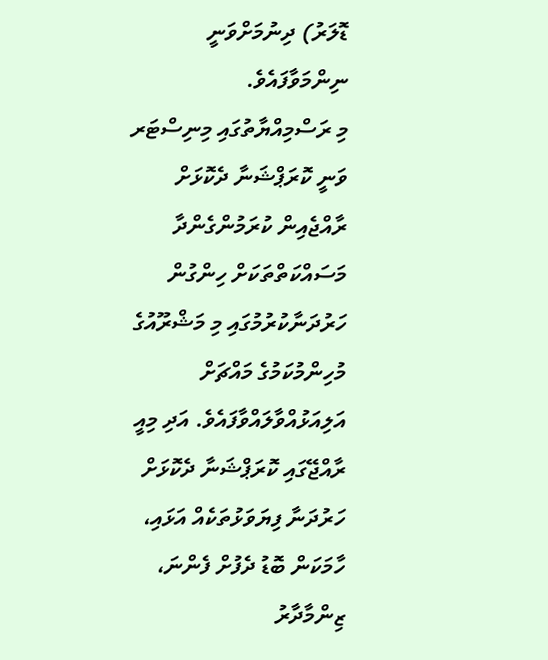ޑޮލަރު) ދިނުމަށްވަނީ ނިންމަވާފައެވެ.
މި ރަސްމިއްޔާތުގައި މިނިސްޓަރ ވަނީ ކޮރަޕްޝަނާ ދެކޮޅަށް ރާއްޖެއިން ކުރަމުންގެންދާ މަސައްކަތްތަކަށް ހިންގުން ހަރުދަނާކުރުމުގައި މި މަޝްރޫއުގެ މުހިންމުކަމުގެ މައްޗަށް އަލިއަޅުއްވާލައްވާފައެވެ. އަދި މިއީ ރާއްޖޭގައި ކޮރަޕްޝަނާ ދެކޮޅަށް ހަރުދަނާ ފިޔަވަޅުތަކެއް އަޅައި، ހާމަކަން ބޮޑު ދެފުށް ފެންނަ، ޒިންމާދާރު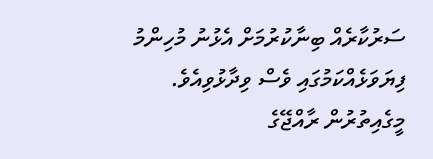ސަރުކާރެއް ބިނާކުރުމަށް އެޅުނު މުހިންމު ފިޔަވަޅެއްކަމުގައި ވެސް ވިދާޅުވިއެވެ.
މީގެއިތުރުން ރާއްޖޭގެ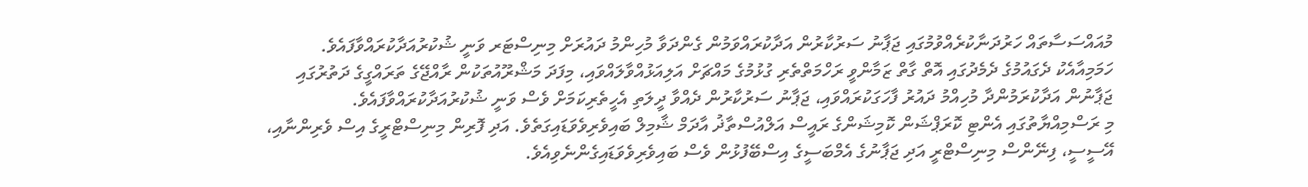މުއައްސަސާތައް ހަރުދަނާކުރެއްވުމުގައި ޖަޕާނު ސަރުކާރުން އަދާކުރައްވަމުން ގެންދަވާ މުހިންމު ދައުރަށް މިނިސްޓަރ ވަނީ ޝުކުރުއަދާކުރައްވާފައެވެ.
ހަމަމިއާއެކު ދެގައުމުގެ ދެމެދުގައި އޮތް ގާތް ޒަމާންވީ ރަހްމަތްތެރި ގުޅުމުގެ މައްޗަށް އަލިއަޅުއްވާލައްވައި، މިފަދަ މަޝްރޫއުތަކުން ރާއްޖޭގެ ތަރައްގީގެ ދަތުރުގައި ޖަޕާނުން އަދާކުރަމުންދާ މުހިއްމު ދައުރު ފާހަގަކުރައްވައި، ޖަޕާނު ސަރުކާރުން ދެއްވާ ދީލަތި އެހީތެރިކަމަށް ވެސް ވަނީ ޝުކުރުއަދާކުރައްވާފައެވެ.
މި ރަސްމިއްޔާތުގައި އެންޓި ކޮރަޕްޝަން ކޮމިޝަންގެ ރައީސް އަލްއުސްތާޛު އާދަމް ޝާމިލް ބައިވެރިވެވަޑައިގަތެވެ. އަދި ފޮރިން މިނިސްޓްރީގެ އިސް ވެރިންނާއި، އޭސީސީ، ފިނޭންސް މިނިސްޓްރީ އަދި ޖަޕާނުގެ އެމްބަސީގެ އިސްބޭފުޅުން ވެސް ބައިވެރިވެވަޑައިގެންނެވިއެވެ.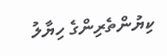ކިޔުންތެރިންގެ ހިޔާލު